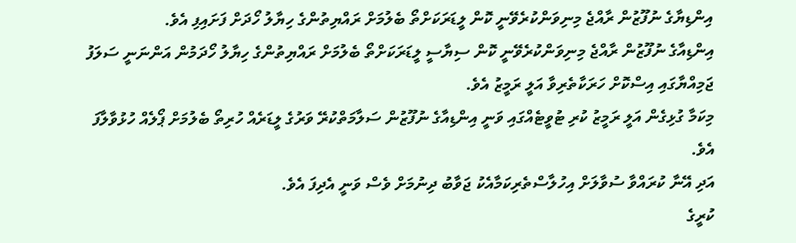އިންޑިޔާގެ ނުފޫޒުން ރާއްޖެ މިނިވަންކުރެވޭނީ ކޮން ލީޑަރަކަށްތޯ ބެލުމަށް ރައްޔިތުންގެ ހިޔާލު ހޯދަށް ފަށައިފި އެވެ.
އިންޑިއާގެ ނުފޫޒުން ރާއްޖެ މިނިވަންކުރެވޭނީ ކޮން ސިޔާސީ ލީޑަރަކަށްތޯ ބެލުމަށް ރައްޔިތުންގެ ހިޔާލު ހޯދަމުން އަންނަނީ ސަލަފު ޖަމިއްޔާގައި އިސްކޮށް ހަރަކާތެރިވާ އަލީ ރަމީޒު އެވެ.
މިކަމާ ގުޅިގެން އަލީ ރަމީޒު ކުރި ޓުވީޓެއްގައި ވަނީ އިންޑިއާގެ ނުފޫޒުން ސަލާމަތްކުރޭ ވަރުގެ ލީޑަރެއް ހުރިތޯ ބެލުމަށް ޕޯލެއް ހުޅުވާލާފަ އެވެ.
އަދި އޭނާ ކުރައްވާ ސުވާލަށް އިހުލާސްތެރިކަމާއެކު ޖަވާބު ދިނުމަށް ވެސް ވަނީ އެދިފަ އެވެ.
ކުރީގެ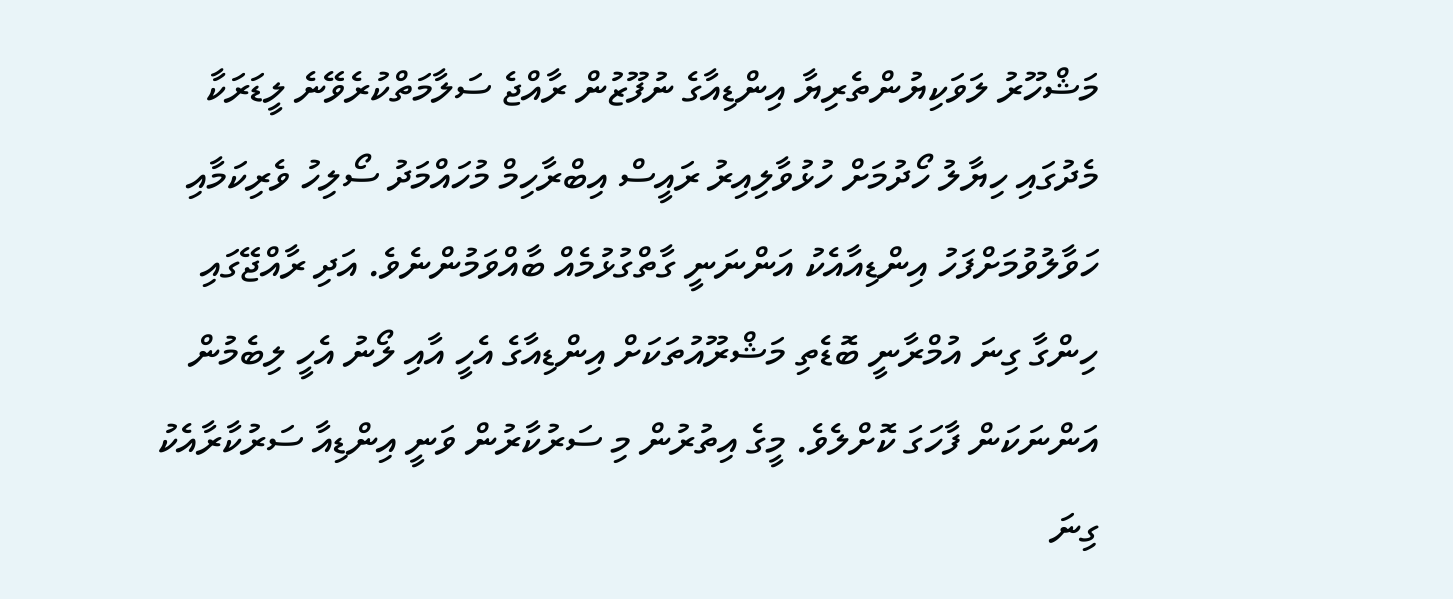މަޝްހޫރު ލަވަކިޔުންތެރިޔާ އިންޑިއާގެ ނުފޫޒުން ރާއްޖެ ސަލާމަތްކުރެވޭނެ ލީޑަރަކާ މެދުގައި ހިޔާލު ހޯދުމަށް ހުޅުވާލިއިރު ރައީސް އިބްރާހިމް މުހައްމަދު ސޯލިހު ވެރިކަމާއި ހަވާލުވުމަށްފަހު އިންޑިއާއެކު އަންނަނީ ގާތްގުޅުމެއް ބާއްވަމުންނެވެ. އަދި ރާއްޖޭގައި ހިންގާ ގިނަ އުމްރާނީ ބޮޑެތި މަޝްރޫއުތަކަށް އިންޑިއާގެ އެހީ އާއި ލޯނު އެހީ ލިބެމުން އަންނަކަން ފާހަގަ ކޮށްލެވެ. މީގެ އިތުރުން މި ސަރުކާރުން ވަނީ އިންޑިއާ ސަރުކާރާއެކު ގިނަ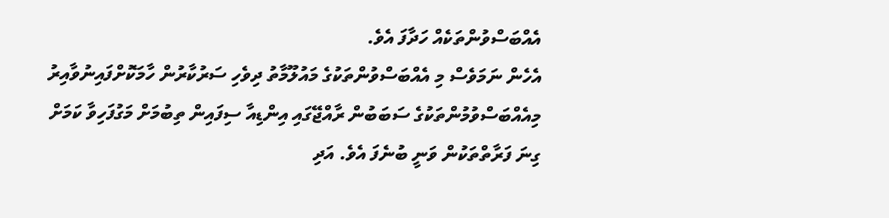އެއްބަސްވުންތަކެއް ހަދާފަ އެވެ.
އެހެން ނަމަވެސް މި އެއްބަސްވުންތަކުގެ މައުލޫމާތު ދިވެހި ސަރުކާރުން ހާމަކޮށްފައިނުވާއިރު މިއެއްބަސްވުމުންތަކުގެ ސަބަބުން ރާއްޖޭގައި އިންޑިއާ ސިފައިން ތިބުމަށް މަގުފަހިވާ ކަމަށް ގިނަ ފަރާތްތަކުން ވަނީ ބުނެފަ އެވެ. އަދި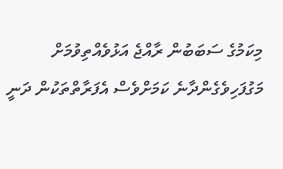މިކަމުގެ ސަބަބުން ރާއްޖެ އަޅުވެއްތިވުމަށް މަގުފަހިވެގެންދާނެ ކަމަށްވެސް އެފަރާތްތަކުން ދަނީ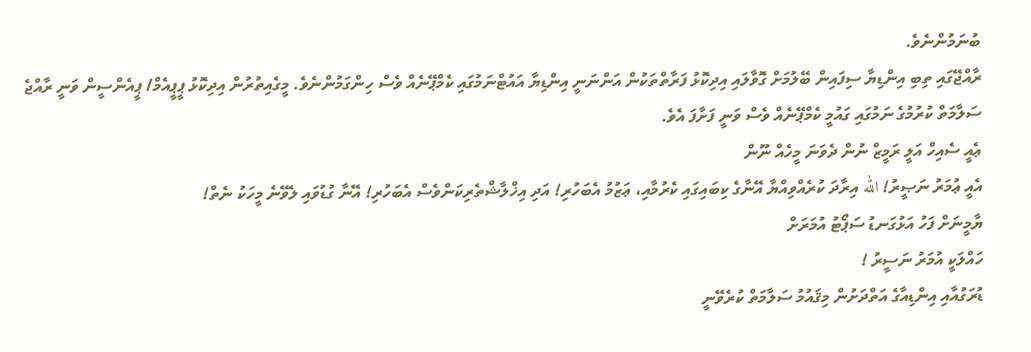ބުނަމުންނެވެ.
ރާއްޖޭގައި ތިބި އިންޑިޔާ ސިފައިން ބޭލުމަށް ގޮވާލައި އިދިކޮޅު ފަރާތްތަކުން އަންނަނީ އިންޑިޔާ އައުޓްނަމުގައި ކެމްޕޭނެއް ވެސް ހިންގަމުންނެވެ. މީގެއިތުރުން އިދިކޮޅު ޕީޕީއެމް/ ޕީއެންސީން ވަނީ ރާއްޖެ ސަލާމަތް ކުރުމުގެ ނަމުގައި ގައުމީ ކެމްޕޭނެއް ވެސް ވަނީ ފަށާފަ އެވެ.
ޢެއީ ސެއިހް އަލީ ރަމީޒް ނުން ދެވަނަ މީހެއް ނޫން
އެއީ ޢުމަރު ނަޞީރު! الله އިރާދަ ކުރެއްވިއްޔާ އޭނާގެ ކިބައިގައި ކެރުމާއި، ޢަޒުމު އެބަހުރި! އަދި އިޚްލާޝްތެރިކަންވެސް އެބަހުރި! އޭނާ ގުޑުވައި ލެވޭނެ މީހަކު ނެތް!
ޔާމީނަށް ފަހު އަޅުގަނޑު ސަޕޯޓު އުމަރަށް
ހައްލަކީ އުމަރު ނަސީރު !
ޑުރަގުއާއި އިންޑިއާގެ އަތްދަށުން މިޤައުމު ސަލާމަތް ކުރެވޭނީ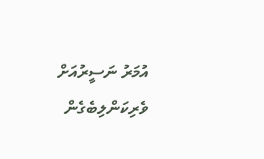އުމަރު ނަސީރުއަށް ވެރިކަންލިބެގެން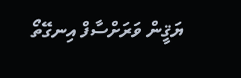ޔަޤީން ވަރަށްސާފް އިނގޭތޯ